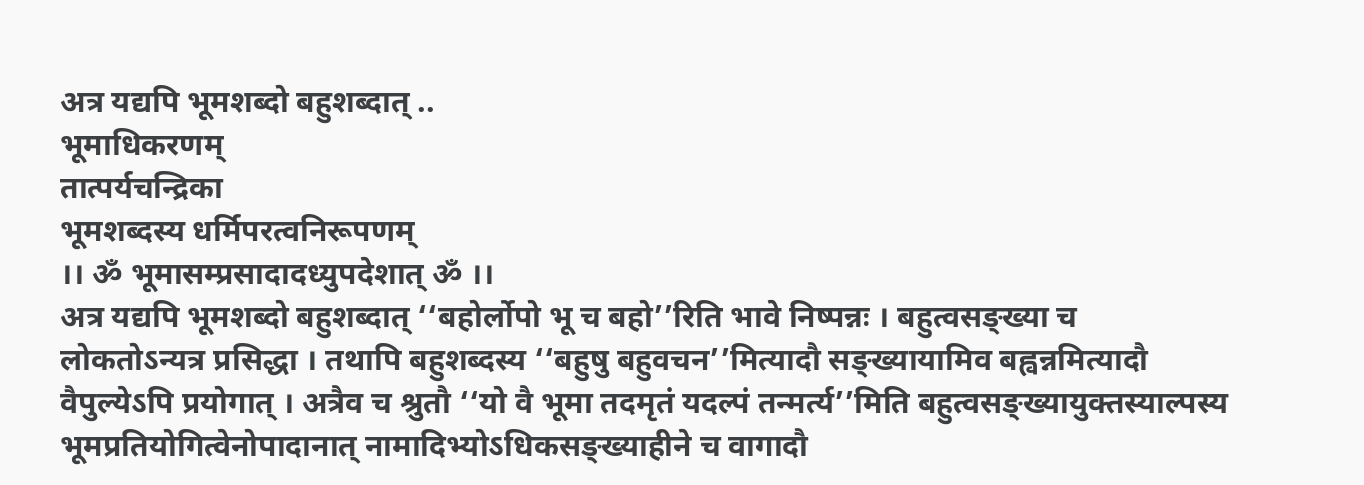अत्र यद्यपि भूमशब्दो बहुशब्दात् ..
भूमाधिकरणम्
तात्पर्यचन्द्रिका
भूमशब्दस्य धर्मिपरत्वनिरूपणम्
।। ॐ भूमासम्प्रसादादध्युपदेशात् ॐ ।।
अत्र यद्यपि भूमशब्दो बहुशब्दात् ‘‘बहोर्लोपो भू च बहो’’रिति भावे निष्पन्नः । बहुत्वसङ्ख्या च लोकतोऽन्यत्र प्रसिद्धा । तथापि बहुशब्दस्य ‘‘बहुषु बहुवचन’’मित्यादौ सङ्ख्यायामिव बह्वन्नमित्यादौ वैपुल्येऽपि प्रयोगात् । अत्रैव च श्रुतौ ‘‘यो वै भूमा तदमृतं यदल्पं तन्मर्त्य’’मिति बहुत्वसङ्ख्यायुक्तस्याल्पस्य भूमप्रतियोगित्वेनोपादानात् नामादिभ्योऽधिकसङ्ख्याहीने च वागादौ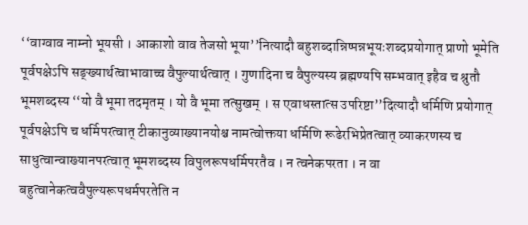‘‘वाग्वाव नाम्नो भूयसी । आकाशो वाव तेजसो भूया’’नित्यादौ बहुशब्दान्निष्पन्नभूयःशब्दप्रयोगात् प्राणो भूमेति पूर्वपक्षेऽपि सङ्ख्यार्थत्वाभावाच्च वैपुल्यार्थत्वात् । गुणादिना च वैपुल्यस्य ब्रह्मण्यपि सम्भवात् इहैव च श्रुतौ भूमशब्दस्य ‘‘यो वै भूमा तदमृतम् । यो वै भूमा तत्सुखम् । स एवाधस्तात्स उपरिष्टा’’दित्यादौ धर्मिणि प्रयोगात् पूर्वपक्षेऽपि च धर्मिपरत्वात् टीकानुव्याख्यानयोश्च नामत्वोक्तया धर्मिणि रूढेरभिप्रेतत्वात् व्याकरणस्य च साधुत्वान्वाख्यानपरत्वात् भूमशब्दस्य विपुलरूपधर्मिपरतैव । न त्वनेकपरता । न वा बहुत्वानेकत्ववैपुल्यरूपधर्मपरतेति न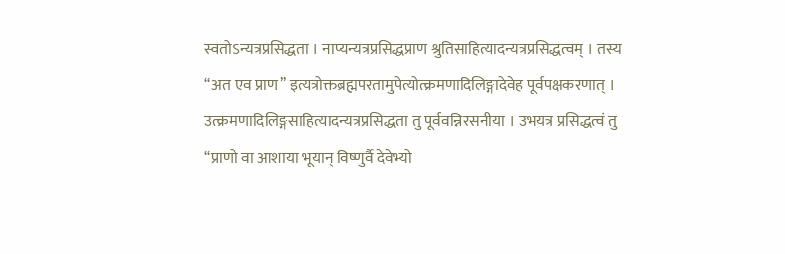स्वतोऽन्यत्रप्रसिद्धता । नाप्यन्यत्रप्रसिद्धप्राण श्रुतिसाहित्यादन्यत्रप्रसिद्धत्वम् । तस्य ‘‘अत एव प्राण’’ इत्यत्रोक्तब्रह्मपरतामुपेत्योत्क्रमणादिलिङ्गादेवेह पूर्वपक्षकरणात् । उत्क्रमणादिलिङ्गसाहित्यादन्यत्रप्रसिद्धता तु पूर्ववन्निरसनीया । उभयत्र प्रसिद्धत्वं तु ‘‘प्राणो वा आशाया भूयान् विष्णुर्वै देवेभ्यो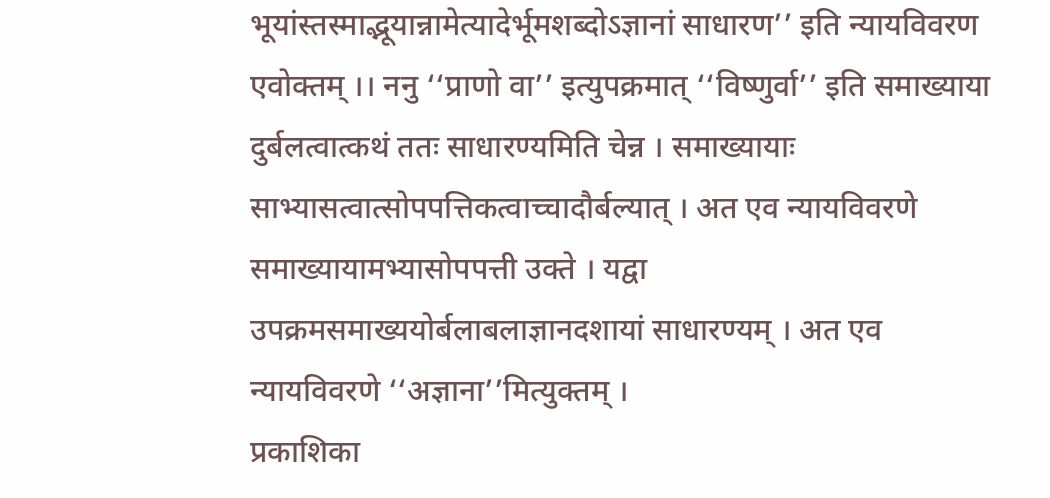भूयांस्तस्माद्भूयान्नामेत्यादेर्भूमशब्दोऽज्ञानां साधारण’’ इति न्यायविवरण एवोक्तम् ।। ननु ‘‘प्राणो वा’’ इत्युपक्रमात् ‘‘विष्णुर्वा’’ इति समाख्याया दुर्बलत्वात्कथं ततः साधारण्यमिति चेन्न । समाख्यायाः साभ्यासत्वात्सोपपत्तिकत्वाच्चादौर्बल्यात् । अत एव न्यायविवरणे समाख्यायामभ्यासोपपत्ती उक्ते । यद्वा उपक्रमसमाख्ययोर्बलाबलाज्ञानदशायां साधारण्यम् । अत एव न्यायविवरणे ‘‘अज्ञाना’’मित्युक्तम् ।
प्रकाशिका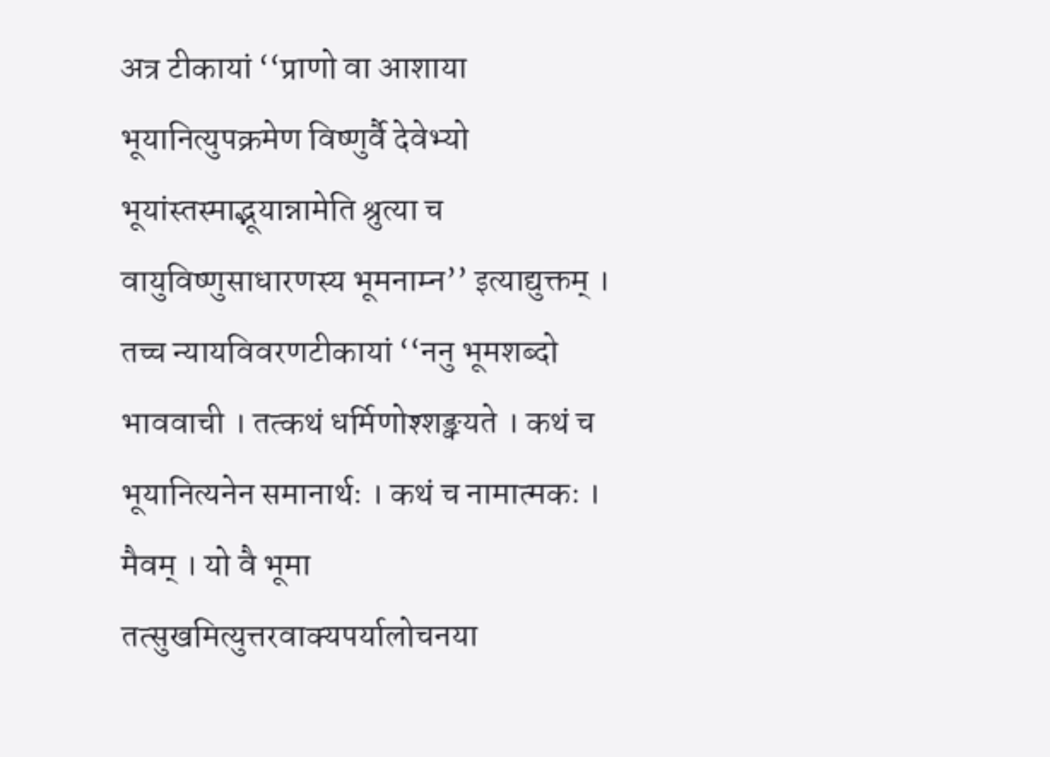अत्र टीकायां ‘‘प्राणो वा आशाया भूयानित्युपक्रमेण विष्णुर्वै देवेभ्यो भूयांस्तस्माद्भूयान्नामेति श्रुत्या च वायुविष्णुसाधारणस्य भूमनाम्न’’ इत्याद्युक्तम् । तच्च न्यायविवरणटीकायां ‘‘ननु भूमशब्दो भाववाची । तत्कथं धर्मिणोश्शङ्क्यते । कथं च भूयानित्यनेन समानार्थः । कथं च नामात्मकः । मैवम् । यो वै भूमा तत्सुखमित्युत्तरवाक्यपर्यालोचनया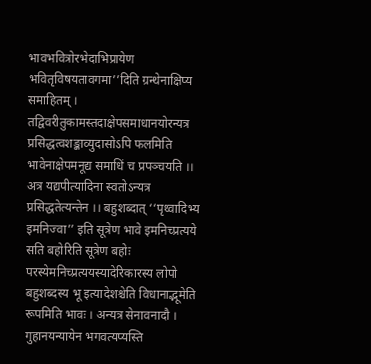भावभवित्रोरभेदाभिप्रायेण भवितृविषयतावगमा’’दिति ग्रन्थेनाक्षिप्य समाहितम् । तद्विवरीतुकामस्तदाक्षेपसमाधानयोरन्यत्र प्रसिद्धत्वशङ्काव्युदासोऽपि फलमिति भावेनाक्षेपमनूद्य समाधिं च प्रपञ्चयति ।। अत्र यद्यपीत्यादिना स्वतोऽन्यत्र प्रसिद्धतेत्यन्तेन ।। बहुशब्दात् ‘‘पृथ्वादिभ्य इमनिज्वा’’ इति सूत्रेण भावे इमनिच्प्रत्यये सति बहोरिति सूत्रेण बहोः परस्येमनिच्प्रत्ययस्यादेरिकारस्य लोपो बहुशब्दस्य भू इत्यादेशश्चेति विधानाद्भूमेति रूपमिति भावः । अन्यत्र सेनावनादौ । गुहानयन्यायेन भगवत्यप्यस्ति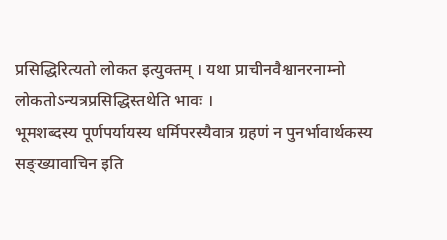प्रसिद्धिरित्यतो लोकत इत्युक्तम् । यथा प्राचीनवैश्वानरनाम्नो लोकतोऽन्यत्रप्रसिद्धिस्तथेति भावः ।
भूमशब्दस्य पूर्णपर्यायस्य धर्मिपरस्यैवात्र ग्रहणं न पुनर्भावार्थकस्य सङ्ख्यावाचिन इति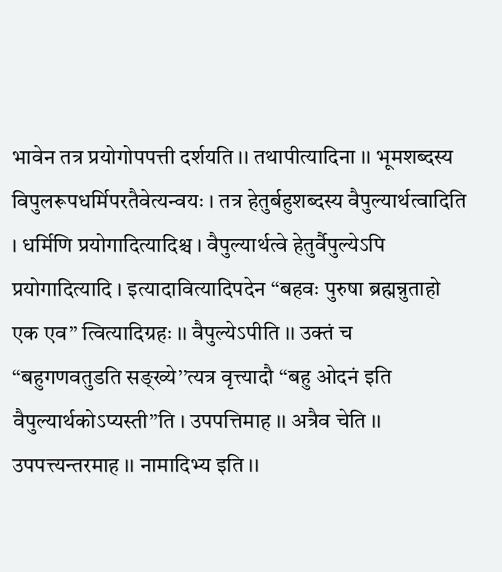भावेन तत्र प्रयोगोपपत्ती दर्शयति ।। तथापीत्यादिना ।। भूमशब्दस्य विपुलरूपधर्मिपरतैवेत्यन्वयः । तत्र हेतुर्बहुशब्दस्य वैपुल्यार्थत्वादिति । धर्मिणि प्रयोगादित्यादिश्च । वैपुल्यार्थत्वे हेतुर्वैपुल्येऽपि प्रयोगादित्यादि । इत्यादावित्यादिपदेन ‘‘बहवः पुरुषा ब्रह्मन्नुताहो एक एव’’ त्वित्यादिग्रहः ।। वैपुल्येऽपीति ।। उक्तं च ‘‘बहुगणवतुडति सङ्ख्ये’’त्यत्र वृत्त्यादौ ‘‘बहु ओदनं इति वैपुल्यार्थकोऽप्यस्ती’’ति । उपपत्तिमाह ।। अत्रैव चेति ।। उपपत्त्यन्तरमाह ।। नामादिभ्य इति ।।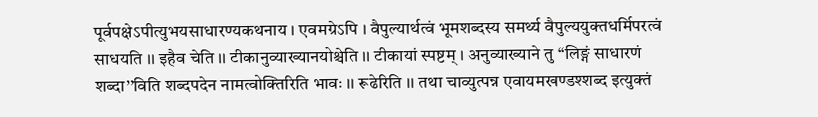पूर्वपक्षेऽपीत्युभयसाधारण्यकथनाय । एवमग्रेऽपि । वैपुल्यार्थत्वं भूमशब्दस्य समर्थ्य वैपुल्ययुक्तधर्मिपरत्वं साधयति ।। इहैव चेति ।। टीकानुव्याख्यानयोश्चेति ।। टीकायां स्पष्टम् । अनुव्याख्याने तु ‘‘लिङ्गं साधारणं शब्दा’’विति शब्दपदेन नामत्वोक्तिरिति भावः ।। रूढेरिति ।। तथा चाव्युत्पन्न एवायमखण्डश्शब्द इत्युक्तं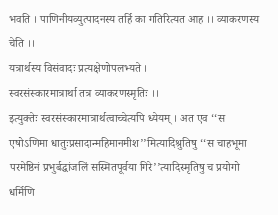भवति । पाणिनीयव्युत्पादनस्य तर्हि का गतिरित्यत आह ।। व्याकरणस्य चेति ।।
यत्रार्थस्य विसंवादः प्रत्यक्षेणोपलभ्यते ।
स्वरसंस्कारमात्रार्था तत्र व्याकरणस्मृतिः ।।
इत्युक्तेः स्वरसंस्कारमात्रार्थत्वाच्चेत्यपि ध्येयम् । अत एव ‘‘स एषोऽणिमा धातुःप्रसादान्महिमानमीश’’मित्यादिश्रुतिषु ‘‘स चाहभूमा परमेष्ठिनं प्रभुर्बद्धांजलिं सस्मितपूर्वया गिरे’’त्यादिस्मृतिषु च प्रयोगो धर्मिणि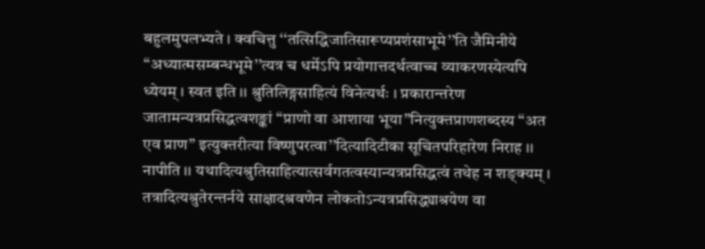बहुलमुपलभ्यते । क्वचित्तु ‘‘तत्सिद्धिजातिसारूप्यप्रशंसाभूमे’’ति जैमिनीये ‘‘अध्यात्मसम्बन्धभूमे’’त्यत्र च धर्मेऽपि प्रयोगात्तदर्थत्वाच्च व्याकरणस्येत्यपि ध्येयम् । स्वत इति ।। श्रुतिलिङ्गसाहित्यं विनेत्यर्थः । प्रकारान्तरेण जातामन्यत्रप्रसिद्धत्वशङ्कां ‘‘प्राणो वा आशाया भूया’’नित्युक्तप्राणशब्दस्य ‘‘अत एव प्राण’’ इत्युक्तरीत्या विष्णुपरत्वा’’दित्यादिटीका सूचितपरिहारेण निराह ।। नापीति ।। यथादित्यश्रुतिसाहित्यात्सर्वगतत्वस्यान्यत्रप्रसिद्धत्वं तथेह न शङ्क्यम् । तत्रादित्यश्रुतेरन्तर्नये साक्षादश्रवणेन लोकतोऽन्यत्रप्रसिद्ध्याश्रयेण वा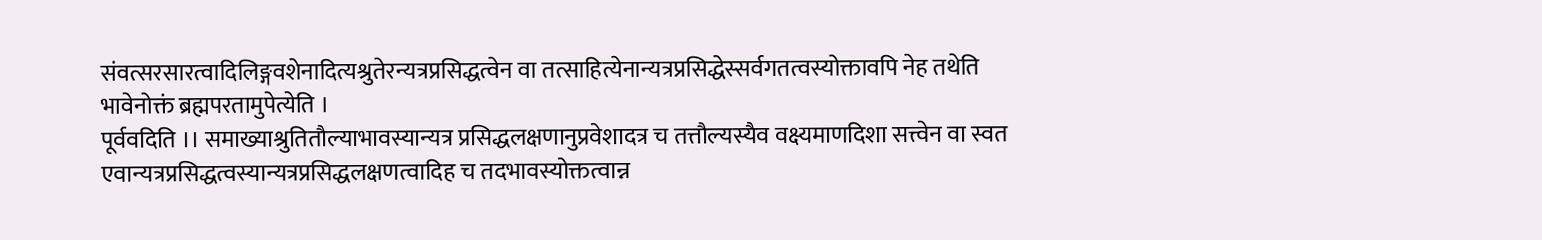संवत्सरसारत्वादिलिङ्गवशेनादित्यश्रुतेरन्यत्रप्रसिद्धत्वेन वा तत्साहित्येनान्यत्रप्रसिद्धेस्सर्वगतत्वस्योक्तावपि नेह तथेति भावेनोक्तं ब्रह्मपरतामुपेत्येति ।
पूर्ववदिति ।। समाख्याश्रुतितौल्याभावस्यान्यत्र प्रसिद्धलक्षणानुप्रवेशादत्र च तत्तौल्यस्यैव वक्ष्यमाणदिशा सत्त्वेन वा स्वत एवान्यत्रप्रसिद्धत्वस्यान्यत्रप्रसिद्धलक्षणत्वादिह च तदभावस्योक्तत्वान्न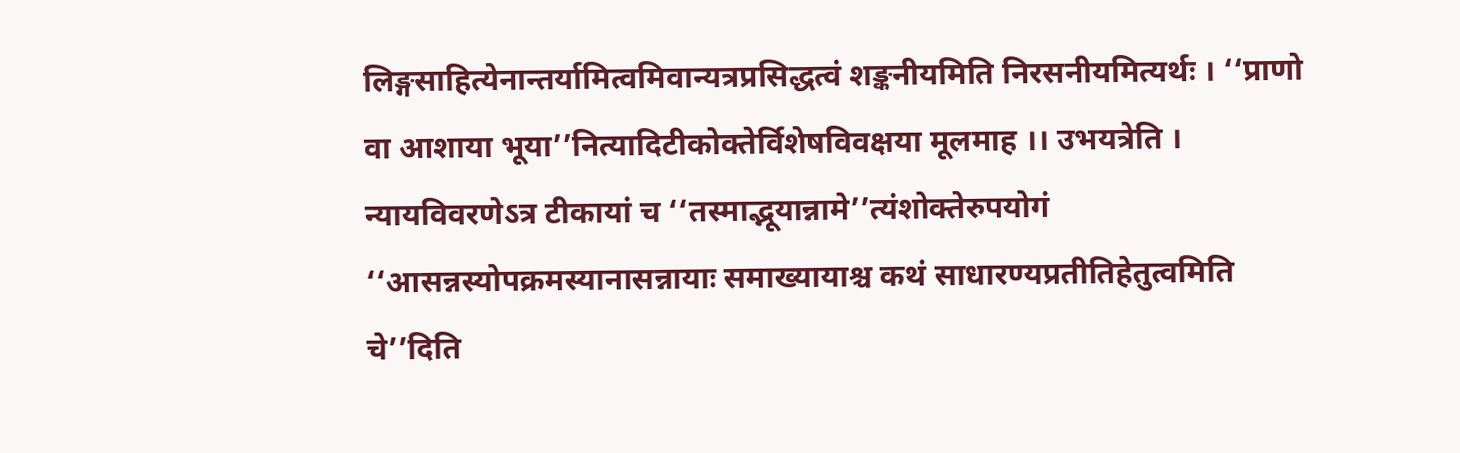लिङ्गसाहित्येनान्तर्यामित्वमिवान्यत्रप्रसिद्धत्वं शङ्कनीयमिति निरसनीयमित्यर्थः । ‘‘प्राणो वा आशाया भूया’’नित्यादिटीकोक्तेर्विशेषविवक्षया मूलमाह ।। उभयत्रेति । न्यायविवरणेऽत्र टीकायां च ‘‘तस्माद्भूयान्नामे’’त्यंशोक्तेरुपयोगं ‘‘आसन्नस्योपक्रमस्यानासन्नायाः समाख्यायाश्च कथं साधारण्यप्रतीतिहेतुत्वमिति चे’’दिति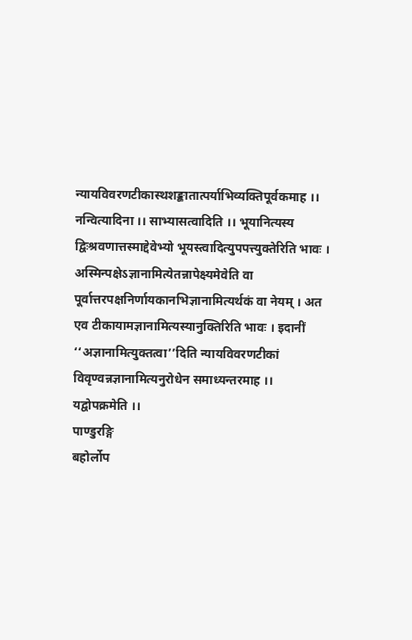न्यायविवरणटीकास्थशङ्कातात्पर्याभिव्यक्तिपूर्वकमाह ।। नन्वित्यादिना ।। साभ्यासत्वादिति ।। भूयानित्यस्य द्विःश्रवणात्तस्माद्देवेभ्यो भूयस्त्वादित्युपपत्त्युक्तेरिति भावः । अस्मिन्पक्षेऽज्ञानामित्येतन्नापेक्ष्यमेवेति वा पूर्वात्तरपक्षनिर्णायकानभिज्ञानामित्यर्थकं वा नेयम् । अत एव टीकायामज्ञानामित्यस्यानुक्तिरिति भावः । इदानीं ‘‘अज्ञानामित्युक्तत्वा’’दिति न्यायविवरणटीकां विवृण्वन्नज्ञानामित्यनुरोधेन समाध्यन्तरमाह ।। यद्वोपक्रमेति ।।
पाण्डुरङ्गि
बहोर्लोप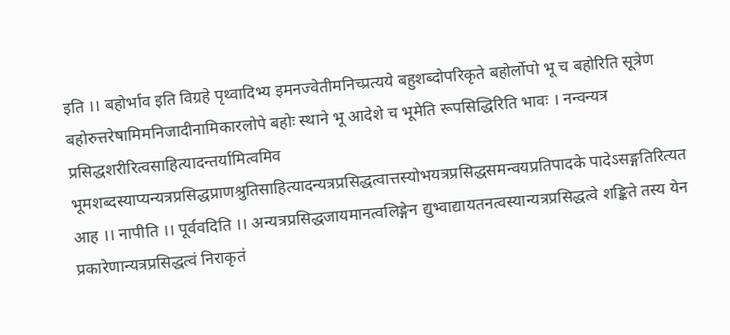इति ।। बहोर्भाव इति विग्रहे पृथ्वादिभ्य इमनज्वेतीमनिच्प्रत्यये बहुशब्दोपरिकृते बहोर्लोपो भू च बहोरिति सूत्रेण बहोरुत्तरेषामिमनिजादीनामिकारलोपे बहोः स्थाने भू आदेशे च भूमेति रूपसिद्धिरिति भावः । नन्वन्यत्र प्रसिद्धशरीरित्वसाहित्यादन्तर्यामित्वमिव भूमशब्दस्याप्यन्यत्रप्रसिद्धप्राणश्रुतिसाहित्यादन्यत्रप्रसिद्धत्वात्तस्योभयत्रप्रसिद्धसमन्वयप्रतिपादके पादेऽसङ्गतिरित्यत आह ।। नापीति ।। पूर्ववदिति ।। अन्यत्रप्रसिद्धजायमानत्वलिङ्गेन द्युभ्वाद्यायतनत्वस्यान्यत्रप्रसिद्धत्वे शङ्किते तस्य येन प्रकारेणान्यत्रप्रसिद्धत्वं निराकृतं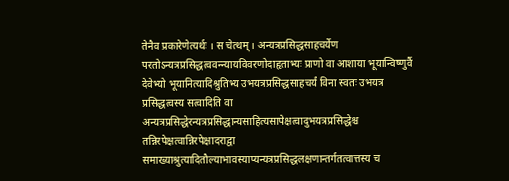तेनैव प्रकारेणेत्यर्थः । स चेत्थम् । अन्यत्रप्रसिद्धसाहचर्येण परतोऽन्यत्रप्रसिद्धत्ववन्न्यायविवरणोदाहृताभ्यः प्राणो वा आशाया भूयान्विष्णुर्वै देवेभ्यो भूयानित्यादिश्रुतिभ्य उभयत्रप्रसिद्धसाहचर्यं विना स्वतः उभयत्र प्रसिद्धत्वस्य सत्वादिति वा अन्यत्रप्रसिद्धेरन्यत्रप्रसिद्धान्यसाहित्यसापेक्षत्वादुभयत्रप्रसिद्धेश्च तन्निरपेक्षत्वान्निरपेक्षादराद्वा समाख्याश्रुत्यादितौल्याभावस्याप्यन्यत्रप्रसिद्धलक्षणान्तर्गतत्वात्तस्य च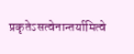प्रकृतेऽसत्वेनान्तर्यामित्वे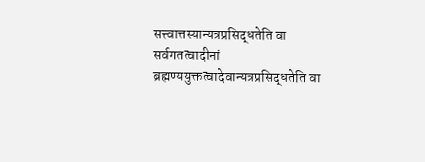सत्त्वात्तस्यान्यत्रप्रसिद्धतेति वा सर्वगतत्वादीनां ब्रह्मण्ययुक्तत्वादेवान्यत्रप्रसिद्धतेति वा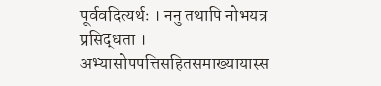पूर्ववदित्यर्थः । ननु तथापि नोभयत्र प्रसिद्धता । अभ्यासोपपत्तिसहितसमाख्यायास्स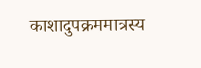काशादुपक्रममात्रस्य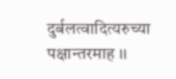दुर्बलत्वादित्यरुच्या पक्षान्तरमाह ।।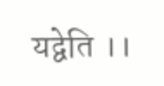यद्वेति ।।